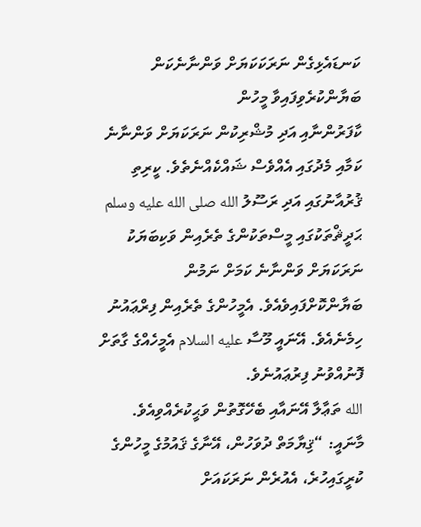ކަނޑައެޅިގެން ނަރަކަކަޔަށް ވަންނާނެކަން ބަޔާންކުރެވިފައިވާ މީހުން
ކާފަރުންނާއި އަދި މުޝްރިކުން ނަރަކަޔަށް ވަންނާނެ ކަމާއި މެދުގައި އެއްވެސް ޝައްކެއްނެތެވެ. ކީރިތި ޤުރުއާނުގައި އަދި ރަސޫލު الله صلى الله عليه وسلم ޙަދީޘްތަކުގައި މީސްތަކުންގެ ތެރެއިން ވަކިބަޔަކު ނަރަކަޔަށް ވަންނާނެ ކަމަށް ނަމުން ބަޔާންކޮށްފައިވެއެވެ. އެމީހުންގެ ތެރެއިން ފިރްޢައުނު ހިމެނެއެވެ. އޭނައީ މޫސާ عليه السلام އެމީހެއްގެ ގާތަށް ފޮނުއްވުނު ފިރުޢައުނެވެ.
الله ތަޢާލާ އޭނައާއި ބެހޭގޮތުން ވަޙީކުރެއްވިއެވެ.
މާނައީ: “ޤިޔާމަތް ދުވަހުން، އޭނާގެ ޤައުމުގެ މީހުންގެ ކުރީގައިހުރެ، އެއުރެން ނަރަކައަށް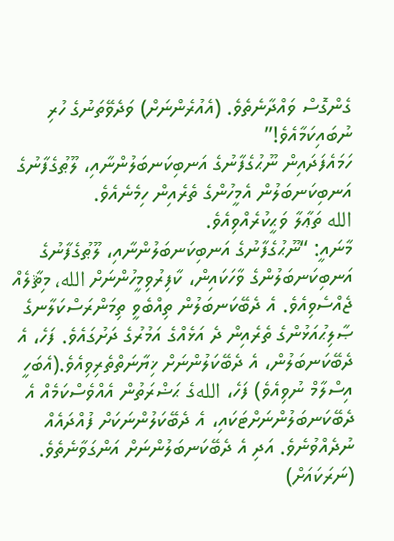ގެންގޮސް ވައްދާނެތެވެ. (އެއުރެންނަށް) ވަދެވޭތަނުގެ ހުރި ނުބައިކަމާއެވެ!”
ހަމައެފަދައިން ނޫޙުގެފާނުގެ އަނބިކަނބަލުންނާއި، ލޫޠުގެފާނުގެ އަނބިކަނބަލުން އެމީހުންގެ ތެރެއިން ހިމެނެއެވެ.
الله ތަޢާލާ ވަޙީކުރެއްވިއެވެ.
މާނައީ: “ނޫޙުގެފާނުގެ އަނބިކަނބަލުންނާއި، ލޫޠުގެފާނުގެ އަނބިކަނބަލުންގެ ވާހަކައިން، ކާފިރުވިމީހުންނަށް الله، މިޘާލެއް ޖެއްސެވިއެވެ. އެ ދެބޭކަނބަލުން ތިއްބެވީ ތިމަންރަސްކަލާނގެ ޞާލިޙުއަޅުންގެ ތެރެއިން ދެ އަޅެއްގެ އަމުރުގެ ދަށުގައެވެ. ފަހެ، އެ ދެބޭކަނބަލުން، އެ ދެބޭކަލުންނަށް ޚިޔާނަތްތެރިވިއެވެ.(އެބަހީ އިސްލާމް ނުވިއެވެ) ފަހެ، اللهގެ ޙަޟްރަތުން އެއްވެސްކަމެއް އެ ދެބޭކަނބަލުންނަށްޓަކައި، އެ ދެބޭކަލުންނަކަށް ފުއްދައެއް ނުދެއްވުނެވެ. އަދި އެ ދެބޭކަނބަލުންނަށް އަންގަވާނެތެވެ. (ނަރަކައަށް)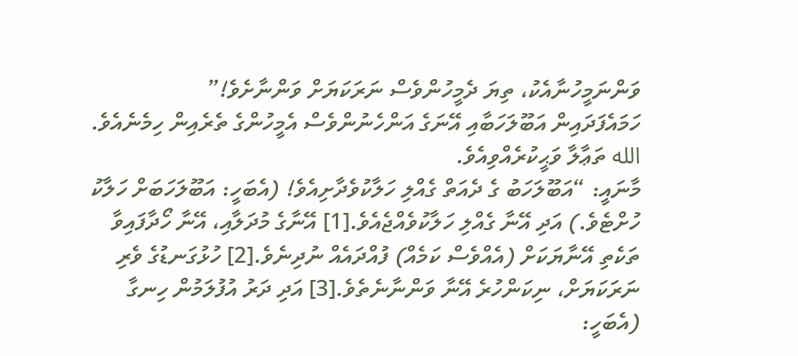ވަންނަމީހުނާއެކު، ތިޔަ ދެމީހުންވެސް ނަރަކަޔަށް ވަންނާށެވެ!”
ހަމައެފަދައިން އަބޫލަހަބާއި އޭނަގެ އަންހެނުންވެސް އެމީހުންގެ ތެރެއިން ހިމެނެއެވެ.
الله ތަޢާލާ ވަޙީކުރެއްވިއެވެ.
މާނައީ: “އަބޫލަހަބު ގެ ދެއަތް ގެއްލި ހަލާކުވެދާށިއެވެ! (އެބަހީ: އަބޫލަހަބަށް ހަލާކު ހުށްޓެވެ.) އަދި އޭނާ ގެއްލި ހަލާކުވެއްޖެއެވެ.[1] އޭނާގެ މުދަލާއި، އޭނާ ހޯދާފައިވާ ތަކެތި އޭނާޔަކަށް (އެއްވެސް ކަމެއް) ފުއްދައެއް ނުދިނެވެ.[2] ހުޅުގަނޑުގެ ވެރި ނަރަކަޔަށް، ނިކަންހުރެ އޭނާ ވަންނާނެތެވެ.[3] އަދި ދަރު އުފުލަމުން ހިނގާ (އެބަހީ: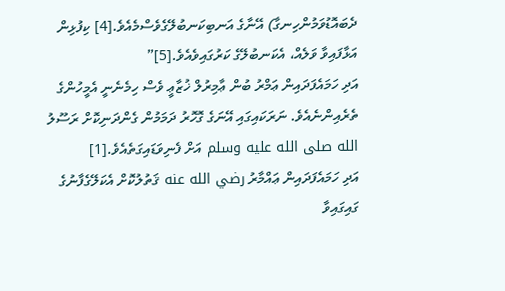ދެބައޮޑުވަމުންހިނގާ) އޭނާގެ އަނބިކަނބުލޭގެވެސްމެއެވެ.[4] ކިފުޅިން އަޅާފައިވާ ވަލެއް، އެކަނބުލޭގެ ކަރުގައިވެއެވެ.[5]”
އަދި ހަމައެފަދައިން ޢަމްރު ބުން ޢާމިރުލް ޚުޒާޢީ ވެސް ހިމެނެނީ އެމީހުންގެ ތެރެއިންނެއެވެ. ނަރަކައިގައި އޭނަގެ ގޮހޮރު ދަމަމުން ގެންދަނިކޮށް ރަސޫލު الله صلى الله عليه وسلم އަށް ފެނިވަޑައިގަތެއެވެ.[1]
އަދި ހަމައެފަދައިން ޢައްމާރު رضي الله عنه ޤަތުލުކޮށް އެކަލޭގެފާނުގެ ގައިގައިވާ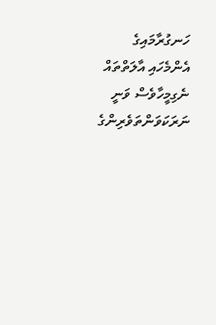ހަނގުރާމައިގެ އެންމެހައި އާލަތްތައް ނެގިމީހާވެސް ވަނީ ނަރަކަވަންތަވެރިންގެ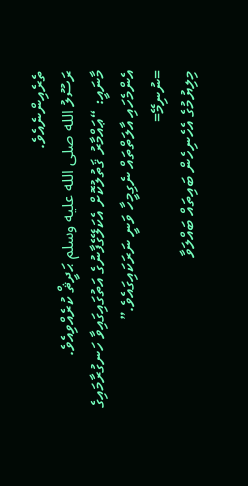ތެރެއިންނެއެވެ.
ރަސޫލު الله صلى الله عليه وسلم ޙަދީޘް ކުރެއްވިއެވެ.
މާނައީ: “ޢައްމާރު ޤަތުލުކޮށް އެކަލޭގެފާނުގެ އަތުގައިގައިވާ ހަނގުރާމައިގެ އެންމެހައި އާލަތްތައް ނެގިމީހާ ވަނީ ނަރަކައިގައެވެ.”
=ނުނިމޭ=
މިލިޔުމުގެ އެހެނިހެން ބައިތައް ބައްލަވާ